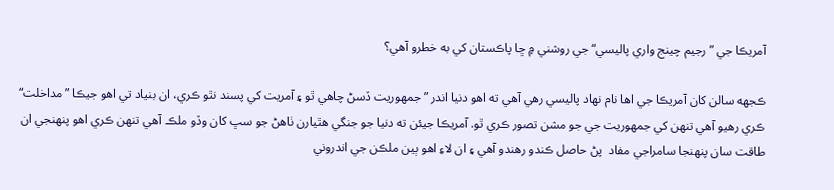آمريڪا جي ”رجيم چينج واري پاليسي“ جي روشني ۾ ڇا پاڪستان کي به خطرو آهي؟

ڪجهه سالن کان آمريڪا جي اها نام نهاد پاليسي رهي آهي ته اهو دنيا اندر ”جمهوريت ڏسڻ چاهي ٿو ۽ آمريت کي پسند نٿو ڪري، ان بنياد تي اهو جيڪا ”مداخلت“ ڪري رهيو آهي تنهن کي جمهوريت جي جو مشن تصور ڪري ٿو. آمريڪا جيئن ته دنيا جو جنگي هٿيارن ٺاهڻ جو سڀ کان وڏو ملڪ آهي تنهن ڪري اهو پنهنجي ان طاقت سان پنهنجا سامراجي مفاد  پڻ حاصل ڪندو رهندو آهي ۽ ان لاءِ اهو ٻين ملڪن جي اندروني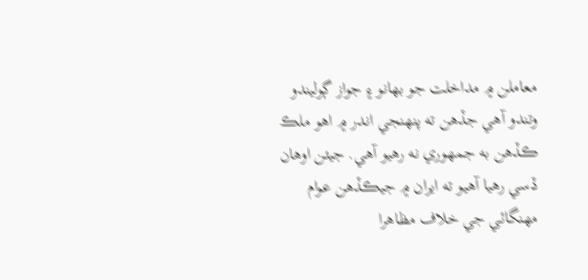معاملن ۾ مداخلت جو بهانو ۽ جواز ڳوليندو وتندو آهي جڏهن ته پنهنجي اندر ۾ اهو ملڪ ڪڏهن به جمهوري نه رهيو آهي. جيئن اوهان ڏسي رهيا آهيو ته ايران ۾ جيڪڏهن عوام مهنگائي جي خلاف مظاهرا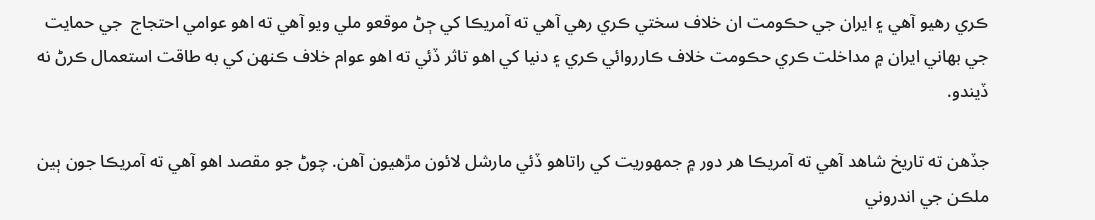ڪري رهيو آهي ۽ ايران جي حڪومت ان خلاف سختي ڪري رهي آهي ته آمريڪا کي ڄڻ موقعو ملي ويو آهي ته اهو عوامي احتجاج  جي حمايت جي بهاني ايران ۾ مداخلت ڪري حڪومت خلاف ڪارروائي ڪري ۽ دنيا کي اهو تاثر ڏئي ته اهو عوام خلاف ڪنهن کي به طاقت استعمال ڪرڻ نه ڏيندو.

جڏهن ته تاريخ شاهد آهي ته آمريڪا هر دور ۾ جمهوريت کي راتاهو ڏئي مارشل لائون مڙهيون آهن. چوڻ جو مقصد اهو آهي ته آمريڪا جون ٻين ملڪن جي اندروني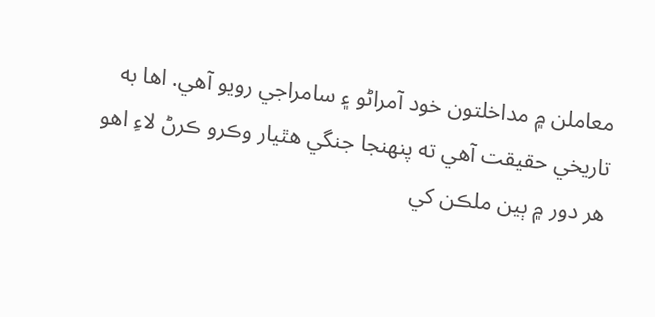معاملن ۾ مداخلتون خود آمراڻو ۽ سامراجي رويو آهي. اها به تاريخي حقيقت آهي ته پنهنجا جنگي هٿيار وڪرو ڪرڻ لاءِ اهو هر دور ۾ ٻين ملڪن کي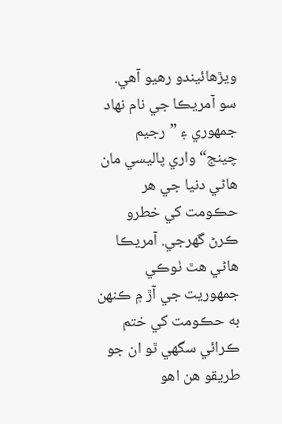ويڙهائيندو رهيو آهي. سو آمريڪا جي نام نهاد جمهوري ۽ ”رجيم چينج“ واري پاليسي مان هاڻي دنيا جي هر حڪومت کي خطرو ڪرڻ گهرجي. آمريڪا هاڻي هٿ ٺوڪي جمهوريت جي آڙ ۾ ڪنهن به حڪومت کي ختم ڪرائي سگهي ٿو ان جو طريقو هن اهو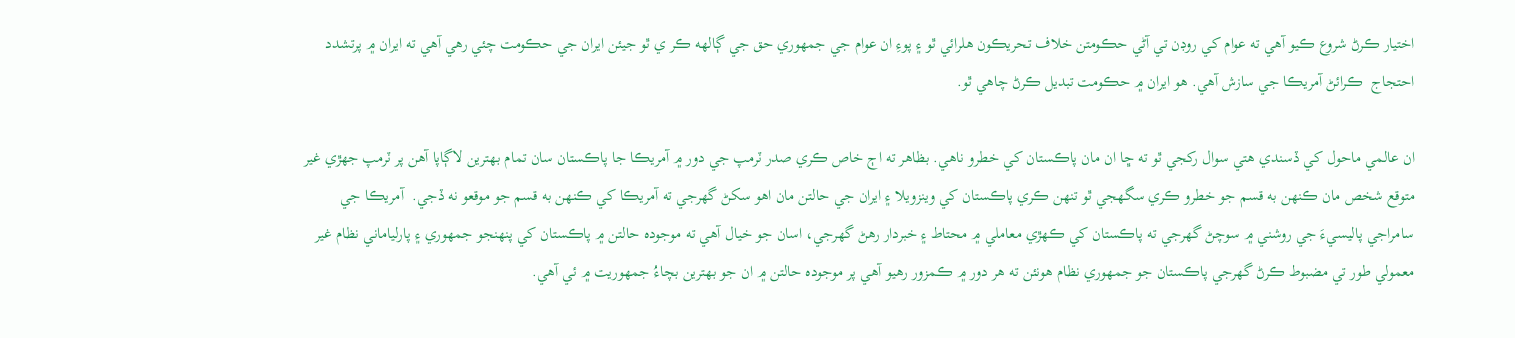اختيار ڪرڻ شروع ڪيو آهي ته عوام کي روڊن تي آڻي حڪومتن خلاف تحريڪون هلرائي ٿو ۽ پوءِ ان عوام جي جمهوري حق جي ڳالهه ڪر ي ٿو جيئن ايران جي حڪومت چئي رهي آهي ته ايران ۾ پرتشدد احتجاج  ڪرائڻ آمريڪا جي سازش آهي. هو ايران ۾ حڪومت تبديل ڪرڻ چاهي ٿو.

ان عالمي ماحول کي ڏسندي هتي سوال رکجي ٿو ته ڇا ان مان پاڪستان کي خطرو ناهي. بظاهر ته اڄ خاص ڪري صدر ٽرمپ جي دور ۾ آمريڪا جا پاڪستان سان تمام بهترين لاڳاپا آهن پر ٽرمپ جهڙي غير متوقع شخص مان ڪنهن به قسم جو خطرو ڪري سگهجي ٿو تنهن ڪري پاڪستان کي وينزويلا ۽ ايران جي حالتن مان اهو سکڻ گهرجي ته آمريڪا کي ڪنهن به قسم جو موقعو نه ڏجي.  آمريڪا جي سامراجي پاليسيءَ جي روشني ۾ سوچڻ گهرجي ته پاڪستان کي ڪهڙي معاملي ۾ محتاط ۽ خبردار رهڻ گهرجي، اسان جو خيال آهي ته موجوده حالتن ۾ پاڪستان کي پنهنجو جمهوري ۽ پارلياماني نظام غير معمولي طور تي مضبوط ڪرڻ گهرجي پاڪستان جو جمهوري نظام هونئن ته هر دور ۾ ڪمزور رهيو آهي پر موجوده حالتن ۾ ان جو بهترين بچاءُ جمهوريت ۾ ئي آهي.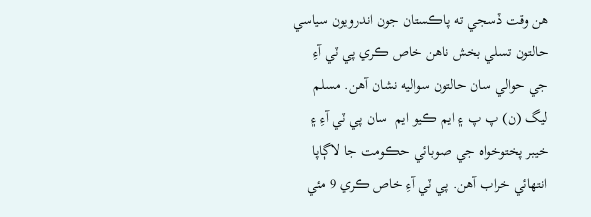هن وقت ڏسجي ته پاڪستان جون اندرويون سياسي حالتون تسلي بخش ناهن خاص ڪري پي ٽي آءِ جي حوالي سان حالتون سواليه نشان آهن. مسلم ليگ (ن) پ پ ۽ ايم ڪيو ايم  سان پي ٽي آءِ ۽ خيبر پختوخواه جي صوبائي حڪومت جا لاڳاپا انتهائي خراب آهن. پي ٽي آءِ خاص ڪري 9 مئي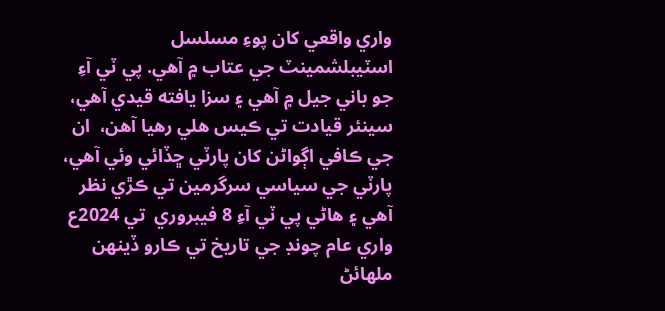واري واقعي کان پوءِ مسلسل اسٽيبلشمينٽ جي عتاب ۾ آهي. پي ٽي آءِ جو باني جيل ۾ آهي ۽ سزا يافته قيدي آهي، سينئر قيادت تي ڪيس هلي رهيا آهن،  ان جي ڪافي اڳواڻن کان پارٽي ڇڏائي وئي آهي، پارٽي جي سياسي سرگرمين تي ڪڙي نظر آهي ۽ هاڻي پي ٽي آءِ 8 فيبروري  تي 2024ع واري عام چونڊ جي تاريخ تي ڪارو ڏينهن ملهائڻ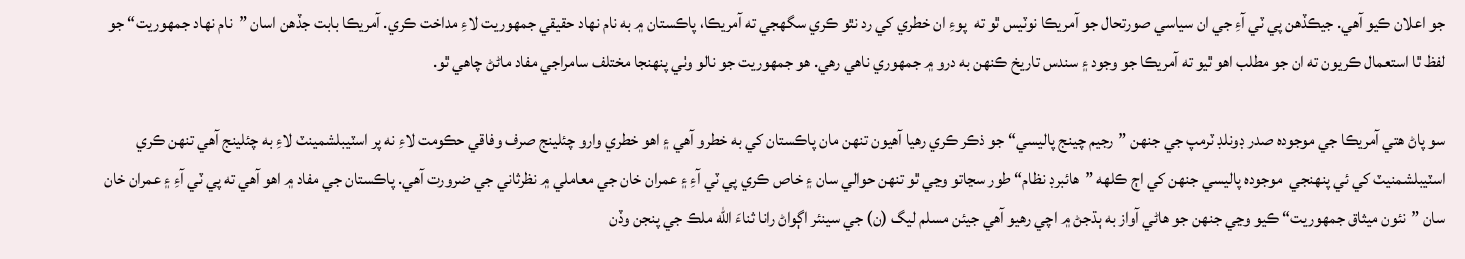جو اعلان ڪيو آهي. جيڪڏهن پي ٽي آءِ جي ان سياسي صورتحال جو آمريڪا نوٽيس ٿو ته  پوءِ ان خطري کي رد نٿو ڪري سگهجي ته آمريڪا، پاڪستان ۾ به نام نهاد حقيقي جمهوريت لاءِ مداخت ڪري. آمريڪا بابت جڏهن اسان ”نام نهاد جمهوريت“ جو لفظ ٿا استعمال ڪريون ته ان جو مطلب اهو ٿيو ته آمريڪا جو وجود ۽ سندس تاريخ ڪنهن به درو ۾ جمهوري ناهي رهي. هو جمهوريت جو نالو وٺي پنهنجا مختلف سامراجي مفاد ماڻڻ چاهي ٿو.

سو پاڻ هتي آمريڪا جي موجوده صدر ڊونلڊ ٽرمپ جي جنهن ”رجيم چينج پاليسي“ جو ذڪر ڪري رهيا آهيون تنهن مان پاڪستان کي به خطرو آهي ۽ اهو خطري وارو چئلينج صرف وفاقي حڪومت لاءِ نه پر اسٽيبلشمينٽ لاءِ به چئلينج آهي تنهن ڪري اسٽيبلشمنيٽ کي ئي پنهنجي  موجوده پاليسي جنهن کي اڄ ڪلهه ”هائبرڊ نظام“ طور سڃاتو وڃي ٿو تنهن حوالي سان ۽ خاص ڪري پي ٽي آءِ ۽ عمران خان جي معاملي ۾ نظرثاني جي ضرورت آهي. پاڪستان جي مفاد ۾ اهو آهي ته پي ٽي آءِ ۽ عمران خان سان ”نئون ميثاق جمهوريت“ ڪيو وڃي جنهن جو هاڻي آواز به ٻڌجڻ ۾ اچي رهيو آهي جيئن مسلم ليگ (ن) جي سينئر اڳواڻ رانا ثناءَ الله ملڪ جي پنجن وڏن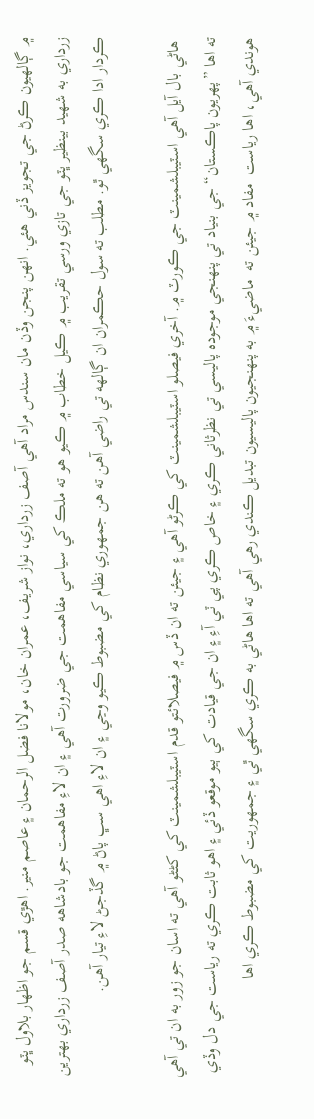۾ ڳالهيون ڪرڻ جي تجويز ڏني هئي. انهن پنجن وڏن مان سندس مراد آهي آصف زرداري، نواز شريف، عمران خان، مولانا فضل الرحمان ۽ عاصم منير. اهڙي قسم جو اظهار بلاول ڀٽو زرداري به شهيد بينظير ڀٽو جي تازي ورسي تقريب ۾ ڪيل خطاب ۾ ڪيو هو ته ملڪ کي سياسي مفاهمت جي ضرورت آهي ۽ ان لاءِ مفاهمت جو بادشاهه صدر آصف زرداري بهترين ڪردار ادا ڪري سگهي ٿو. مطلب ته سول حڪمران ان ڳالهه تي راضي آهن ته هن جمهوري نظام کي مضبوط ڪيو وڃي ۽ ان لاءِ اهي سڀ پاڻ ۾ گڏجڻ لاءِ تيار آهن.

 هاڻي بال آيل آهي اسٽيبلشمينٽ جي ڪورٽ ۾. آخري فيصلو اسٽيبلشمينٽ کي ڪرڻو آهي ۽ جيئن ته ان ڏس ۾ فيصلائتو قدم اسٽيبلشمينٽ کي کڻڻو آهي ته اسان جو زور به ان تي آهي ته اها ”پهريون پاڪستان“ جي بنياد تي پنهنجي موجوده پاليسي تي نظرثاني ڪري ۽ خاص ڪري پي ٽي آءِ ۽ ان جي قيادت کي ٻيو موقعو ڏئي ۽ اهو ثابت ڪري ته رياست جي دل وڏي هوندي آهي، اها رياست  مفاد ۾ جيئن ته  ماضيءَ ۾ به پنهنجيون پاليسيون تبديل ڪندي رهي آهي ته اها هاڻي به ڪري سگهي ٿي ۽ جمهوريت کي مضبوط ڪري اها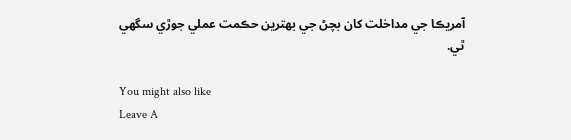آمريڪا جي مداخلت کان بچڻ جي بهترين حڪمت عملي جوڙي سگهي ٿي.

You might also like
Leave A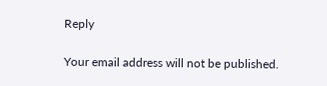Reply

Your email address will not be published.